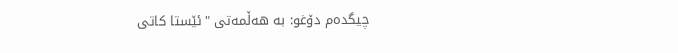چیگدەم دۆغو: بە هەڵمەتی "ئێستا کاتی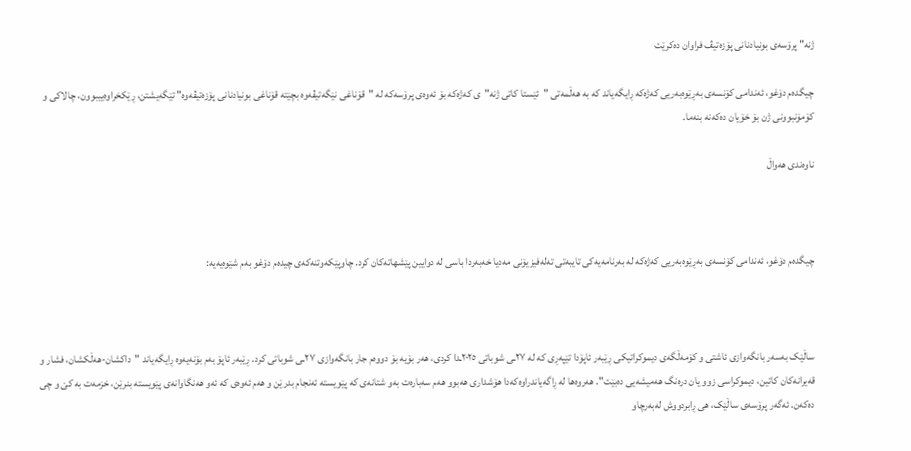ژنە" پرۆسەی بونیادنانی پۆزەتیڤ فراوان دەکرێت

چیگدەم دۆغو، ئەندامی کۆنسەی بەڕێوەبەریی کەژەکە ڕایگەیاند کە بە هەڵمەتی "ئێستا کاتی ژنە"ی کەژەکە بۆ ئەوەی پرۆسەکە لە "قۆناغی نێگەتیڤەوە بچێتە قۆناغی بونیادنانی پۆزەتیڤەوە" تێگەیشتن، ڕێکخراوەییبوون، چالاکی و کۆمۆنبوونی ژن بۆ خۆیان دەکەنە بنەما.

ناوەندی هەواڵ



چیگدەم دۆغو، ئەندامی کۆنسەی بەڕێوەبەریی کەژەکە لە بەرنامەیەکی تایبەتی تەلەفیزیۆنی مەدیا خەبەردا باسی لە دوایین پێشهاتەکان کرد. چاوپێکەوتنەکەی چیدەم دۆغو بەم شێوەیەیە:



ساڵێک بەسەر بانگەوازی ئاشتی و کۆمەڵگەی دیموکراتیکی ڕێبەر ئاپۆدا تێپەڕی کە لە ٢٧ـی شوباتی ٢٠٢٥ـدا کردی، هەر بۆیە بۆ دووەم جار بانگەوازی ٢٧ـی شوباتی کرد. ڕێبەر ئاپۆ بەم بۆنەیەوە ڕایگەیاند "داکشان-هەڵکشان، فشار و قەیرانەکان کاتین، دیموکراسی زوو یان درەنگ هەمیشەیی دەبێت". هەروەها لە ڕاگەیاندراوەکەدا هۆشداری هەبوو هەم سەبارەت بەو شتانەی کە پێویستە ئەنجام بدرێن و هەم ئەوەی کە ئەو هەنگاوانەی پێویستە بنرێن، خزمەت بە کێ و چی دەکەن. ئەگەر پرۆسەی ساڵێک، هی ڕابردووش لەبەرچاو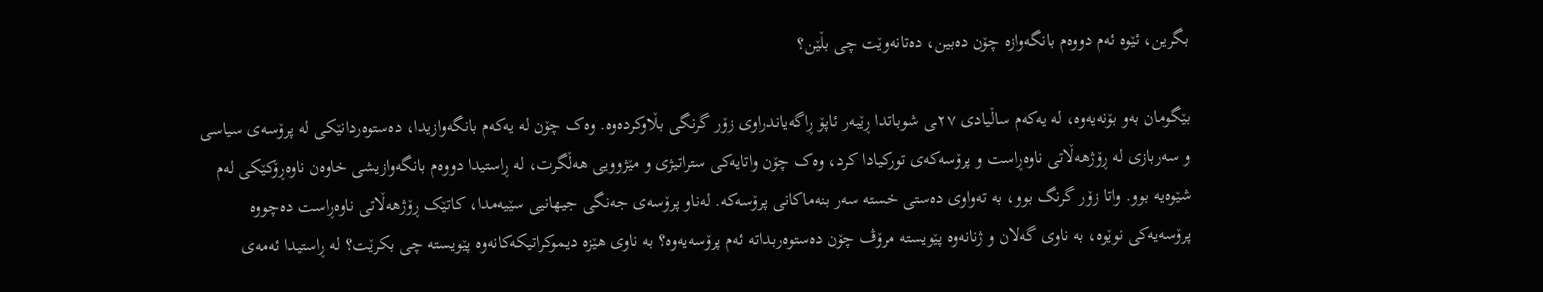بگرین، ئێوە ئەم دووەم بانگەوازە چۆن دەبین، دەتانەوێت چی بڵێن؟

بێگومان بەو بۆنەیەوە، لە یەکەم ساڵیادی ٢٧ـی شوباتدا ڕێبەر ئاپۆ ڕاگەیاندراوی زۆر گرنگی بڵاوکردەوە. وەک چۆن لە یەکەم بانگەوازیدا، دەستوەردانێکی لە پرۆسەی سیاسی و سەربازی لە ڕۆژهەڵاتی ناوەڕاست و پرۆسەکەی تورکیادا کرد، وەک چۆن واتایەکی ستراتیژی و مێژوویی هەڵگرت، لە ڕاستیدا دووەم بانگەوازیشی خاوەن ناوەڕۆکێکی لەم شێوەیە بوو. واتا زۆر گرنگ بوو، بە تەواوی دەستی خستە سەر بنەماکانی پرۆسەکە. لەناو پرۆسەی جەنگی جیهانیی سێیەمدا، کاتێک ڕۆژهەڵاتی ناوەڕاست دەچووە پرۆسەیەکی نوێوە، بە ناوی گەلان و ژنانەوە پێویستە مرۆڤ چۆن دەستوەربداتە ئەم پرۆسەیەوە؟ بە ناوی هێزە دیموکراتیکەکانەوە پێویستە چی بکرێت؟ لە ڕاستیدا ئەمەی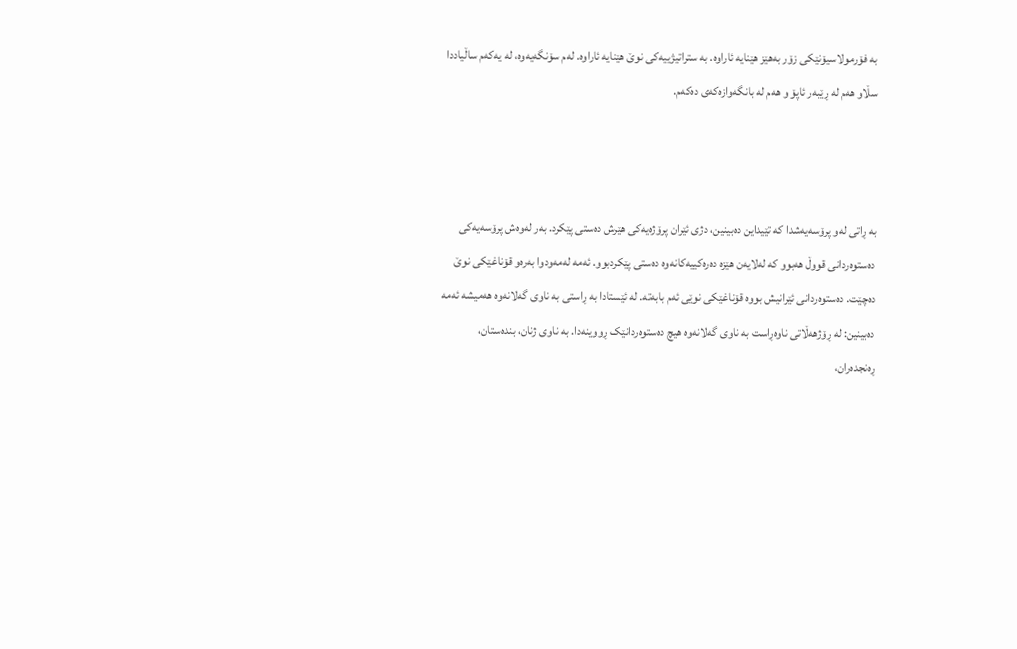بە فۆرمولاسیۆنێکی زۆر بەهێز هێنایە ئاراوە. بە ستراتیژییەکی نوێ هێنایە ئاراوە. لەم سۆنگەیەوە، لە یەکەم ساڵیاددا سڵاو هەم لە ڕێبەر ئاپۆ و هەم لە بانگەوازەکەی دەکەم.



بە ڕاتی لەو پرۆسەیەشدا کە تێیداین دەبینین، دژی ئێران پرۆژەیەکی هێرش دەستی پێکرد. بەر لەوەش پرۆسەیەکی دەستوەردانی قووڵ هەبوو کە لەلایەن هێزە دەرەکییەکانەوە دەستی پێکردبوو. ئەمە لەمەودوا بەرەو قۆناغێکی نوێ دەچێت. دەستوەردانی ئێرانیش بووە قۆناغێکی نوێی ئەم بابەتە. لە ئێستادا بە ڕاستی بە ناوی گەلانەوە هەمیشە ئەمە دەبینین: لە ڕۆژهەڵاتی ناوەڕاست بە ناوی گەلانەوە هیچ دەستوەردانێک ڕووینەدا. بە ناوی ژنان، بندەستان، ڕەنجدەران،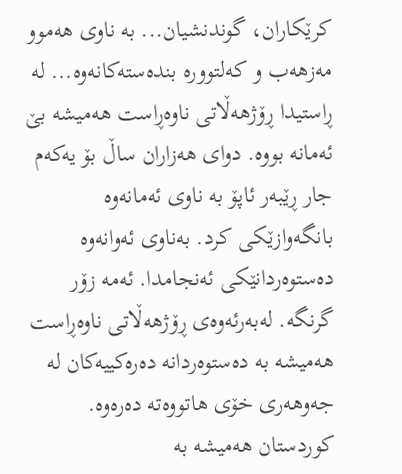کرێکاران، گوندنشیان... بە ناوی هەموو مەزهەب و کەلتوورە بندەستەکانەوە... لە ڕاستیدا ڕۆژهەڵاتی ناوەڕاست هەمیشە بێ ئەمانە بووە. دوای هەزاران ساڵ بۆ یەکەم جار ڕێبەر ئاپۆ بە ناوی ئەمانەوە بانگەوازێکی کرد. بەناوی ئەوانەوە دەستوەردانێکی ئەنجامدا. ئەمە زۆر گرنگە. لەبەرئەوەی ڕۆژهەڵاتی ناوەڕاست هەمیشە بە دەستوەردانە دەرەکییەکان لە جەوهەری خۆی هاتووەتە دەرەوە. کوردستان هەمیشە بە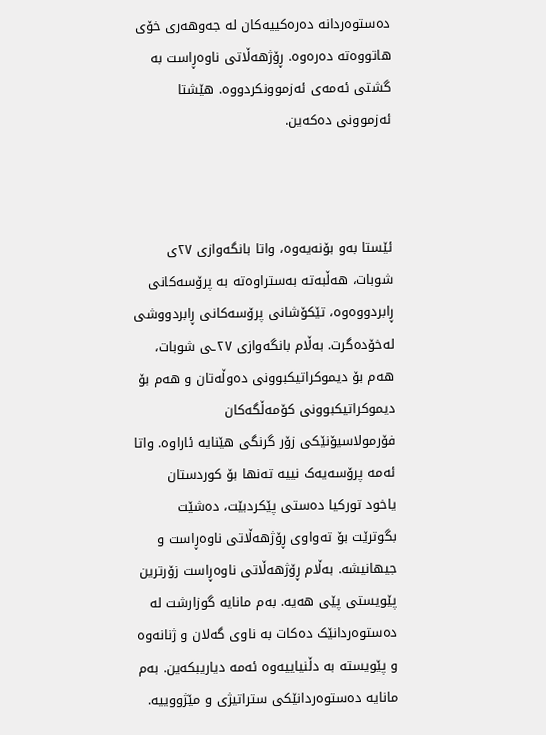دەستوەردانە دەرەکییەکان لە جەوهەری خۆی هاتووەتە دەرەوە. ڕۆژهەڵاتی ناوەڕاست بە گشتی ئەمەی ئەزموونکردووە. هێشتا ئەزموونی دەکەین.



ئێستا بەو بۆنەیەوە، واتا بانگەوازی ٢٧ی شوبات، هەڵبەتە بەستراوەتە بە پرۆسەکانی ڕابردووەوە، تێکۆشانی پرۆسەکانی ڕابردووشی لەخۆدەگرت. بەڵام بانگەوازی ٢٧ـی شوبات، هەم بۆ دیموکراتیکبوونی دەوڵەتان و هەم بۆ دیموکراتیکبوونی کۆمەڵگەکان فۆرمولاسیۆنێکی زۆر گرنگی هێنایە ئاراوە. واتا ئەمە پرۆسەیەک نییە تەنها بۆ کوردستان یاخود تورکیا دەستی پێکردبێت، دەشێت بگوترێت بۆ تەواوی ڕۆژهەڵاتی ناوەڕاست و جیهانیشە. بەڵام ڕۆژهەڵاتی ناوەڕاست زۆرترین پێویستی پێی هەیە. بەم مانایە گوزارشت لە دەستوەردانێک دەکات بە ناوی گەلان و ژنانەوە و پێویستە بە دڵنیاییەوە ئەمە دیاریبکەین. بەم مانایە دەستوەردانێکی ستراتیژی و مێژووییە.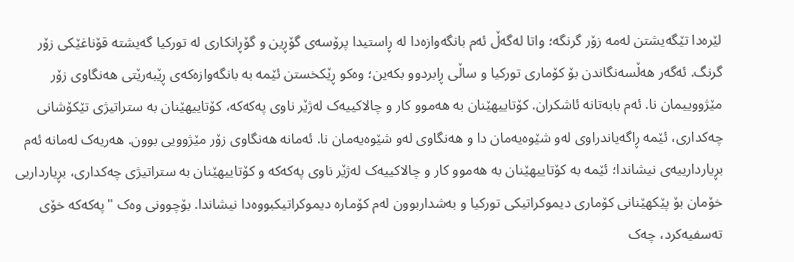لێرەدا تێگەیشتن لەمە زۆر گرنگە؛ واتا لەگەڵ ئەم بانگەوازەدا لە ڕاستیدا پرۆسەی گۆڕین و گۆڕانکاری لە تورکیا گەیشتە قۆناغێکی زۆر گرنگ. ئەگەر هەڵسەنگاندن بۆ کۆماری تورکیا و ساڵی ڕابردوو بکەین؛ وەکو ڕێکخستن ئێمە بە بانگەوازەکەی ڕێبەرێتی هەنگاوی زۆر مێژووییمان نا. ئەم بابەتانە ئاشکران. کۆتاییهێنان بە هەموو کار و چالاکییەک لەژێر ناوی پەکەکە، کۆتاییهێنان بە ستراتیژی تێکۆشانی چەکداری، ئێمە ڕاگەیاندراوی لەو شێوەیەمان دا و هەنگاوی لەو شێوەیەمان نا. ئەمانە هەنگاوی زۆر مێژوویی بوون. هەریەک لەمانە ئەم بڕیاردارییەی نیشاندا؛ ئێمە بە کۆتاییهێنان بە هەموو کار و چالاکییەک لەژێر ناوی پەکەکە و کۆتاییهێنان بە ستراتیژی چەکداری، بڕیارداریی خۆمان بۆ پێکهێنانی کۆماری دیموکراتیکی تورکیا و بەشداربوون لەم کۆمارە دیموکراتیکبووەدا نیشاندا. بۆچوونی وەک "پەکەکە خۆی تەسفیەکرد، چەک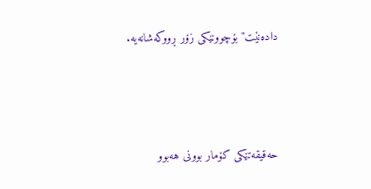دادەنێت" بۆچوونێکی زۆر ڕووکەشانەیە.



حەقیقەتێکی کۆمار بوونی هەبوو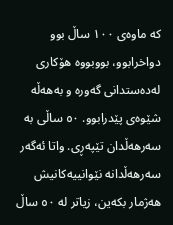کە ماوەی ١٠٠ ساڵ بوو دواخرابوو، بووبووە هۆکاری لەدەستدانی گەورە و بەهەڵە شێوەی پێدرابوو. ٥٠ ساڵی بە سەرهەڵدان تێپەڕی. واتا ئەگەر سەرهەڵدانە نێوانییەکانیش هەژمار بکەین، زیاتر لە ٥٠ ساڵ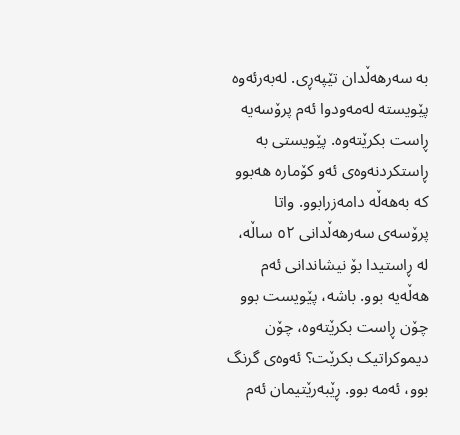بە سەرهەڵدان تێپەڕی. لەبەرئەوە پێویستە لەمەودوا ئەم پرۆسەیە ڕاست بکرێتەوە. پێویستی بە ڕاستکردنەوەی ئەو کۆمارە هەبوو کە بەهەڵە دامەزرابوو. واتا پرۆسەی سەرهەڵدانی ٥٢ ساڵە، لە ڕاستیدا بۆ نیشاندانی ئەم هەڵەیە بوو. باشە، پێویست بوو چۆن ڕاست بکرێتەوە، چۆن دیموکراتیک بکرێت؟ ئەوەی گرنگ بوو، ئەمە بوو. ڕێبەرێتیمان ئەم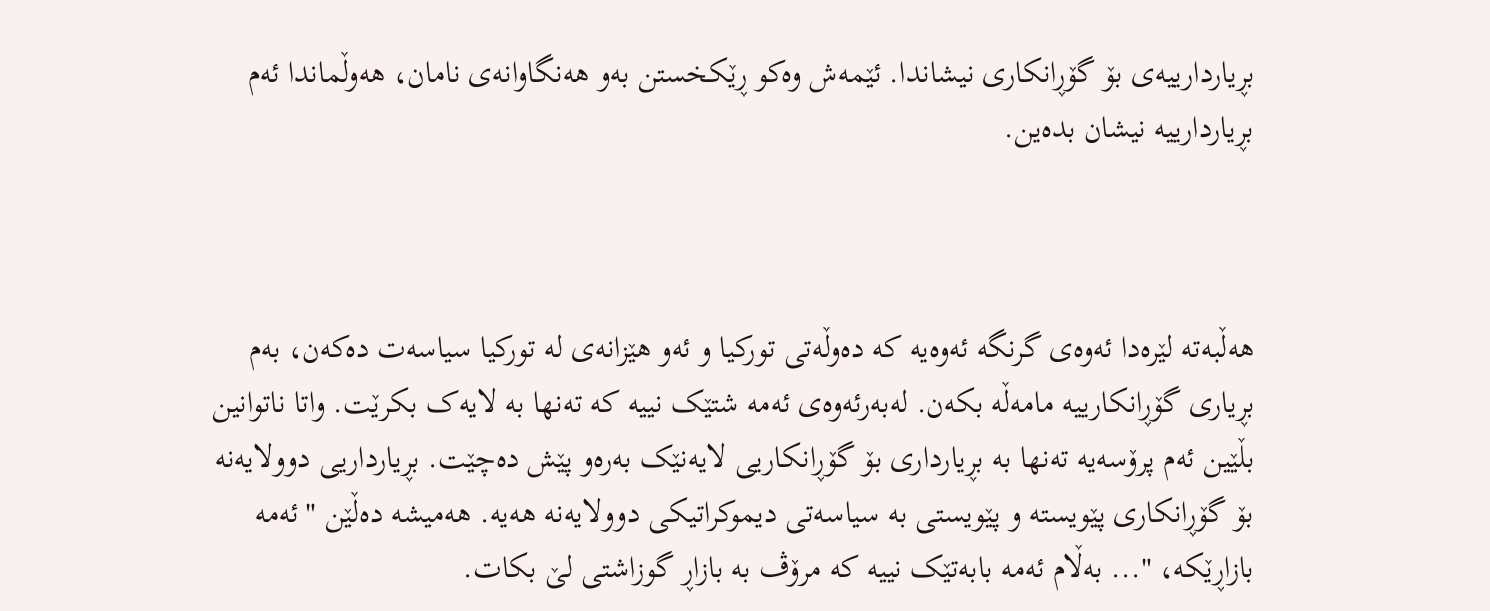بڕیاردارییەی بۆ گۆڕانکاری نیشاندا. ئێمەش وەکو ڕێکخستن بەو هەنگاوانەی نامان، هەوڵماندا ئەم بڕیاردارییە نیشان بدەین.



هەڵبەتە لێرەدا ئەوەی گرنگە ئەوەیە کە دەوڵەتی تورکیا و ئەو هێزانەی لە تورکیا سیاسەت دەکەن، بەم بڕیاری گۆڕانکارییە مامەڵە بکەن. لەبەرئەوەی ئەمە شتێک نییە کە تەنها بە لایەک بکرێت. واتا ناتوانین بڵێین ئەم پرۆسەیە تەنها بە بڕیارداری بۆ گۆڕانکاریی لایەنێک بەرەو پێش دەچێت. بڕیارداریی دوولایەنە بۆ گۆڕانکاری پێویستە و پێویستی بە سیاسەتی دیموکراتیکی دوولایەنە هەیە. هەمیشە دەڵێن "ئەمە بازاڕێکە، "... بەڵام ئەمە بابەتێک نییە کە مرۆڤ بە بازاڕ گوزاشتی لێ بکات.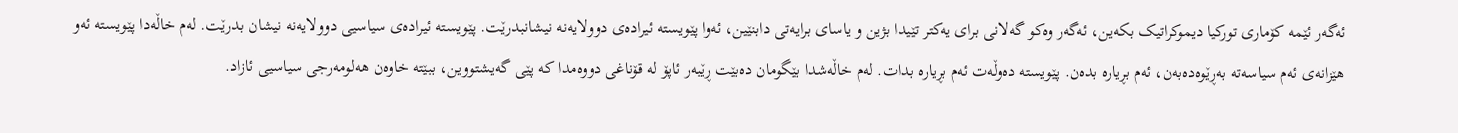ئەگەر ئێمە کۆماری تورکیا دیموکراتیک بکەین، ئەگەر وەکو گەلانی برای یەکتر تێیدا بژین و یاسای برایەتی دابنێین، ئەوا پێویستە ئیرادەی دوولایەنە نیشانبدرێت. پێویستە ئیرادەی سیاسیی دوولایەنە نیشان بدرێت. لەم خاڵەدا پێویستە ئەو هێزانەی ئەم سیاسەتە بەڕێوەدەبەن، ئەم بڕیارە بدەن. پێویستە دەوڵەت ئەم بڕیارە بدات. لەم خاڵەشدا بێگومان دەبێت ڕێبەر ئاپۆ لە قۆناغی دووەمدا کە پێی گەیشتووین، ببێتە خاوەن هەلومەرجی سیاسیی ئازاد.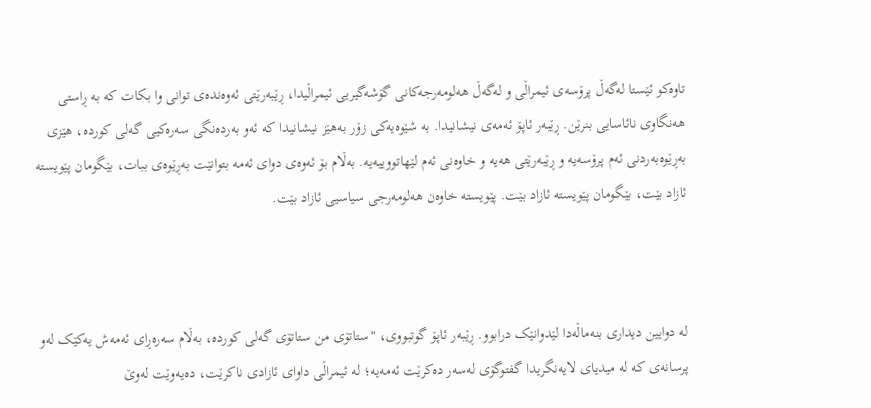تاوەکو ئێستا لەگەڵ پرۆسەی ئیمراڵی و لەگەڵ هەلومەرجەکانی گۆشەگیریی ئیمراڵیدا، ڕێبەرێتی ئەوەندەی توانی وا بکات کە بە ڕاستی هەنگاوی نائاسایی بنرێن. ڕێبەر ئاپۆ ئەمەی نیشانیدا. بە شێوەیەکی زۆر بەهێز نیشانیدا کە ئەو بەردەنگی سەرەکیی گەلی کوردە، هێزی بەڕێوەبەردنی ئەم پرۆسەیە و ڕێبەرێتی هەیە و خاوەنی ئەم لێهاتووییەیە. بەڵام بۆ ئەوەی دوای ئەمە بتوانێت بەڕێوەی ببات، بێگومان پێویستە ئازاد بێت، بێگومان پێویستە ئازاد بێت. پێویستە خاوەن هەلومەرجی سیاسیی ئازاد بێت.



لە دوایین دیداری بنەماڵەدا لێدوانێک درابوو. ڕێبەر ئاپۆ گوتبووی، "ستاتۆی من ستاتۆی گەلی کوردە، بەڵام سەرەڕای ئەمەش یەکێک لەو پرسانەی کە لە میدیای لایەنگریدا گفتوگۆی لەسەر دەکرێت ئەمەیە؛ لە ئیمراڵی داوای ئازادی ناکرێت، دەیەوێت لەوێ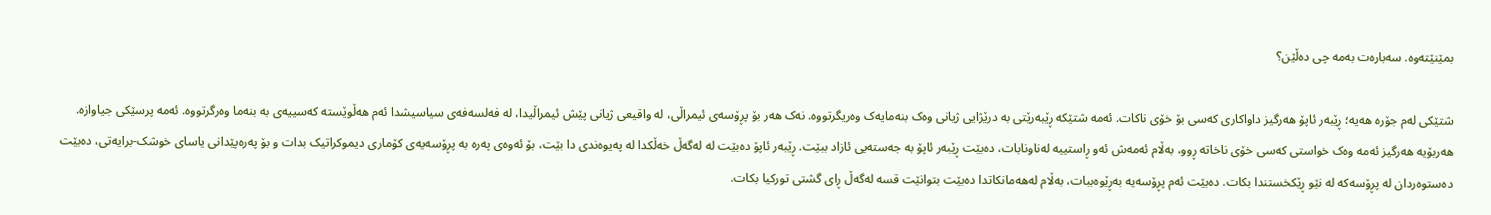بمێنێتەوە. سەبارەت بەمە چی دەڵێن؟

شتێکی لەم جۆرە هەیە؛ ڕێبەر ئاپۆ هەرگیز داواکاری کەسی بۆ خۆی ناکات. ئەمە شتێکە ڕێبەرێتی بە درێژایی ژیانی وەک بنەمایەک وەریگرتووە. نەک هەر بۆ پڕۆسەی ئیمراڵی، لە واقیعی ژیانی پێش ئیمراڵیدا، لە فەلسەفەی سیاسیشدا ئەم هەڵوێستە کەسییەی بە بنەما وەرگرتووە. ئەمە پرسێکی جیاوازە. هەربۆیە هەرگیز ئەمە وەک خواستی کەسی خۆی ناخاتە ڕوو، بەڵام ئەمەش ئەو ڕاستییە لەناونابات، دەبێت ڕێبەر ئاپۆ بە جەستەیی ئازاد ببێت. ڕێبەر ئاپۆ دەبێت لە لەگەڵ خەڵکدا لە پەیوەندی دا بێت، بۆ ئەوەی پەرە بە پڕۆسەیەی کۆماری دیموکراتیک بدات و بۆ پەرەپێدانی یاسای خوشک-برایەتی، دەبێت دەستوەردان لە پڕۆسەکە لە نێو ڕێکخستندا بکات. دەبێت ئەم پڕۆسەیە بەڕێوەببات، بەڵام لەهەمانکاتدا دەبێت بتوانێت قسە لەگەڵ ڕای گشتی تورکیا بکات.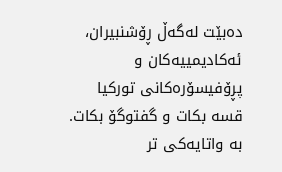دەبێت لەگەڵ ڕۆشنبیران، ئەکادیمییەکان و پڕۆفیسۆرەکانی تورکیا قسە بکات و گفتوگۆ بکات. بە واتایەکی تر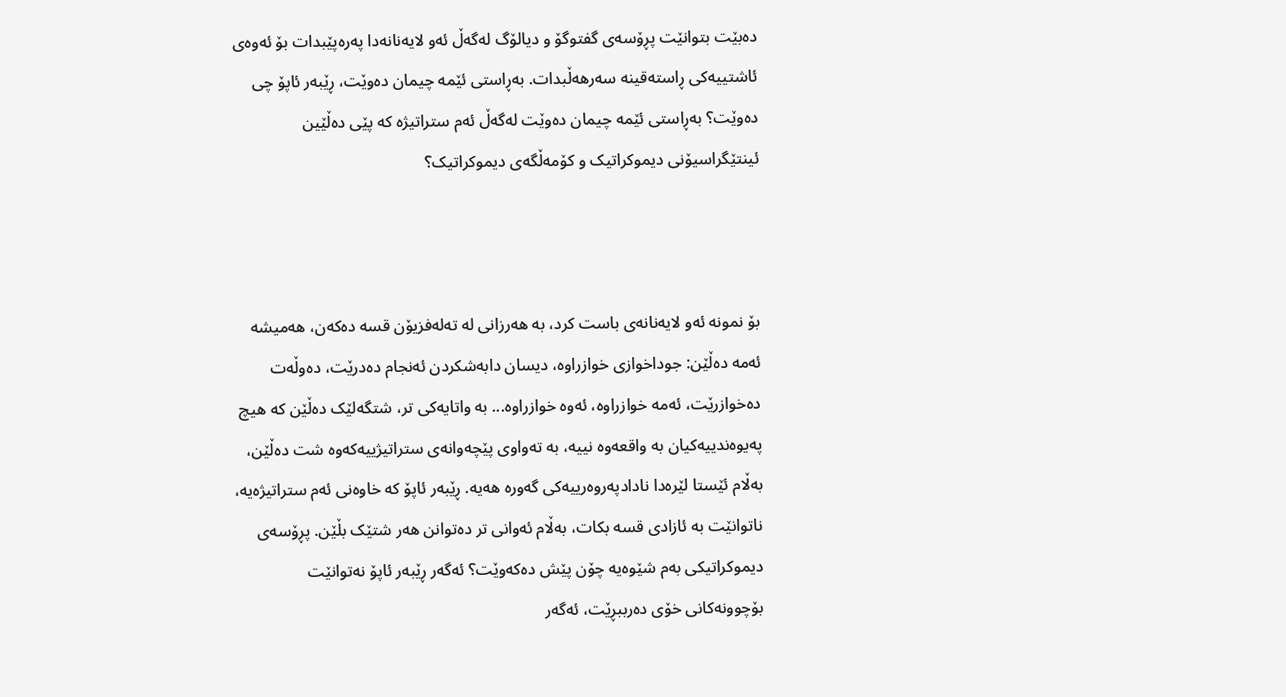دەبێت بتوانێت پڕۆسەی گفتوگۆ و دیالۆگ لەگەڵ ئەو لایەنانەدا پەرەپێبدات بۆ ئەوەی ئاشتییەکی ڕاستەقینە سەرهەڵبدات. بەڕاستی ئێمە چیمان دەوێت، ڕێبەر ئاپۆ چی دەوێت؟ بەڕاستی ئێمە چیمان دەوێت لەگەڵ ئەم ستراتیژە کە پێی دەڵێین ئینتێگراسیۆنی دیموکراتیک و کۆمەڵگەی دیموکراتیک؟



بۆ نمونە ئەو لایەنانەی باست کرد، بە هەرزانی لە تەلەفزیۆن قسە دەکەن، هەمیشە ئەمە دەڵێن: جوداخوازی خوازراوە، دیسان دابەشکردن ئەنجام دەدرێت، دەوڵەت دەخوازرێت، ئەمە خوازراوە، ئەوە خوازراوە... بە واتایەکی تر، شتگەلێک دەڵێن کە هیچ پەیوەندییەکیان بە واقعەوە نییە، بە تەواوی پێچەوانەی ستراتیژییەکەوە شت دەڵێن، بەڵام ئێستا لێرەدا نادادپەروەرییەکی گەورە هەیە. ڕێبەر ئاپۆ کە خاوەنی ئەم ستراتیژەیە، ناتوانێت بە ئازادی قسە بکات، بەڵام ئەوانی تر دەتوانن هەر شتێک بڵێن. پڕۆسەی دیموکراتیکی بەم شێوەیە چۆن پێش دەکەوێت؟ ئەگەر ڕێبەر ئاپۆ نەتوانێت بۆچوونەکانی خۆی دەرببڕێت، ئەگەر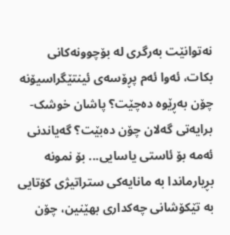نەتوانێت بەرگری لە بۆچوونەکانی بکات، ئەوا ئەم پڕۆسەی ئینتێگراسیۆنە چۆن بەڕێوە دەچێت؟ پاشان خوشک-برایەتی گەلان چۆن دەبێت؟ گەیاندنی ئەمە بۆ ئاستی یاسایی... بۆ نمونە بڕیارماندا بە مانایەکی ستراتیژی کۆتایی بە تێکۆشانی چەکداری بهێنین، چۆن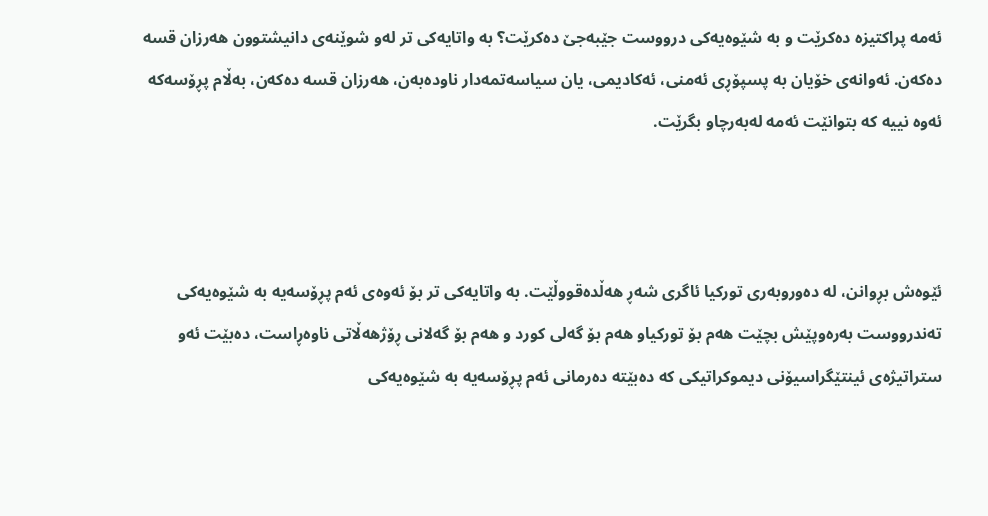ئەمە پراکتیزە دەکرێت و بە شێوەیەکی درووست جێبەجێ دەکرێت؟ بە واتایەکی تر لەو شوێنەی دانیشتوون هەرزان قسە دەکەن. ئەوانەی خۆیان بە پسپۆڕی ئەمنی، ئەکادیمی، یان سیاسەتمەدار ناودەبەن، هەرزان قسە دەکەن، بەڵام پڕۆسەکە ئەوە نییە کە بتوانێت ئەمە لەبەرچاو بگرێت.



ئێوەش بڕوانن، لە دەوروبەری تورکیا ئاگری شەڕ هەڵدەقووڵێت. بە واتایەکی تر بۆ ئەوەی ئەم پڕۆسەیە بە شێوەیەکی تەندرووست بەرەوپێش بچێت هەم بۆ تورکیاو هەم بۆ گەلی کورد و هەم بۆ گەلانی ڕۆژهەڵاتی ناوەڕاست، دەبێت ئەو ستراتیژەی ئینتێگراسیۆنی دیموکراتیکی کە دەبێتە دەرمانی ئەم پڕۆسەیە بە شێوەیەکی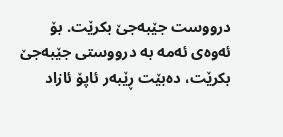درووست جێبەجێ بکرێت. بۆ ئەوەی ئەمە بە درووستی جێبەجێ بکرێت، دەبێت ڕێبەر ئاپۆ ئازاد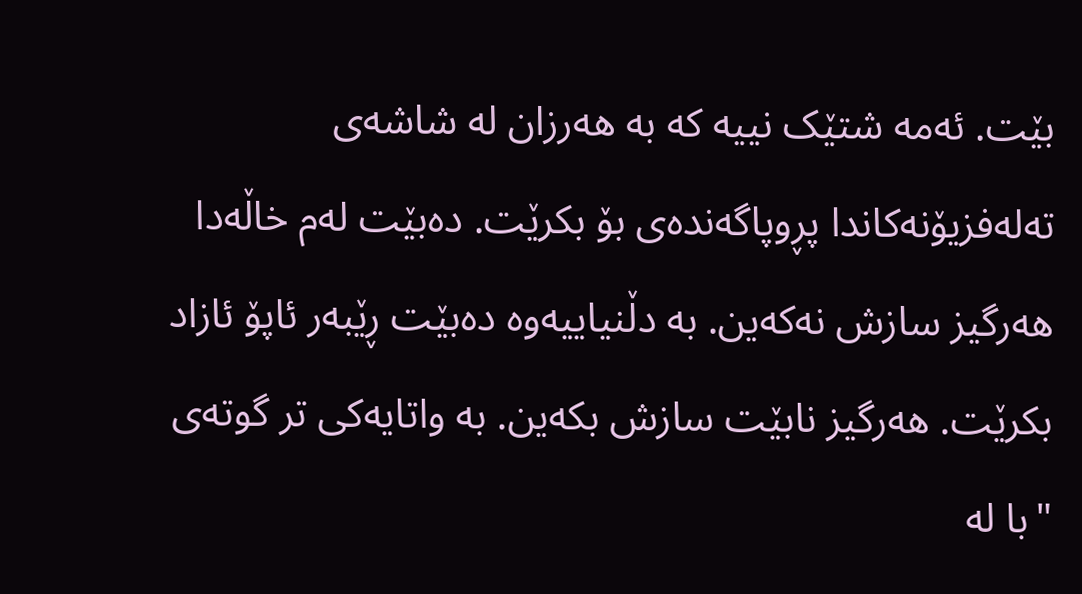بێت. ئەمە شتێک نییە کە بە هەرزان لە شاشەی تەلەفزیۆنەکاندا پڕوپاگەندەی بۆ بکرێت. دەبێت لەم خاڵەدا هەرگیز سازش نەکەین. بە دڵنیاییەوە دەبێت ڕێبەر ئاپۆ ئازاد بکرێت. هەرگیز نابێت سازش بکەین. بە واتایەکی تر گوتەی "با لە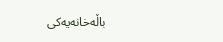باڵەخانەیەکی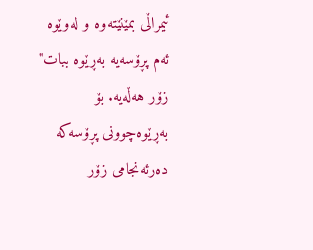ئیمراڵی بمێنێتەوە و لەوێوە ئەم پڕۆسەیە بەڕێوە ببات" زۆر هەڵەیە. بۆ بەڕێوەچوونی پڕۆسەکە دەرئەنجامی زۆر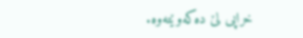خراپی لێ دەکەوێتەوە.